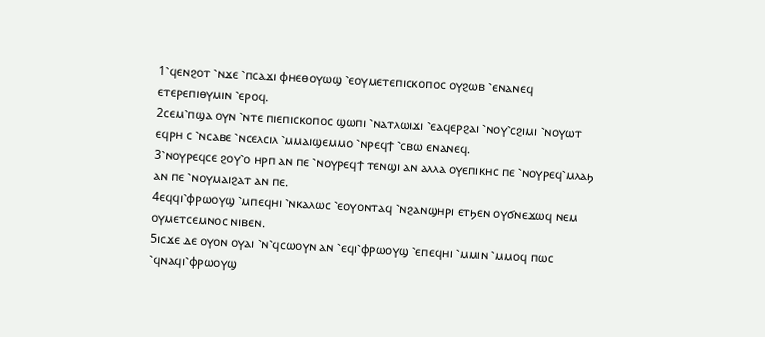1⳿ϥⲉⲛϩⲟⲧ ⳿ⲛϫⲉ ⳿ⲡⲥⲁϫⲓ ⲫⲏⲉⲑⲟⲩⲱϣ ⳿ⲉⲟⲩⲙⲉⲧⲉⲡⲓⲥⲕⲟⲡⲟⲥ ⲟⲩϩⲱⲃ ⳿ⲉⲛⲁⲛⲉϥ ⲉⲧⲉⲣⲉⲡⲓⲑⲩⲙⲓⲛ ⳿ⲉⲣⲟϥ.
2ⲥⲉⲙ⳿ⲡϣⲁ ⲟⲩⲛ ⳿ⲛⲧⲉ ⲡⲓⲉⲡⲓⲥⲕⲟⲡⲟⲥ ϣⲱⲡⲓ ⳿ⲛⲁⲧⲗⲱⲓϫⲓ ⳿ⲉⲁϥⲉⲣϩⲁⲓ ⳿ⲛⲟⲩ⳿ⲥϩⲓⲙⲓ ⳿ⲛⲟⲩⲱⲧ ⲉϥⲣⲏ ⲥ ⳿ⲛⲥⲁⲃⲉ ⳿ⲛⲥⲉⲗⲥⲓⲗ ⳿ⲙⲙⲁⲓϣⲉⲙⲙⲟ ⳿ⲛⲣⲉϥϯ ⳿ⲥⲃⲱ ⲉⲛⲁⲛⲉϥ.
3⳿ⲛⲟⲩⲣⲉϥⲥⲉ ϩⲟⲩ⳿ⲟ ⲏⲣⲡ ⲁⲛ ⲡⲉ ⳿ⲛⲟⲩⲣⲉϥϯ ⲧⲉⲛϣⲓ ⲁⲛ ⲁⲗⲗⲁ ⲟⲩⲉⲡⲓⲕⲏⲥ ⲡⲉ ⳿ⲛⲟⲩⲣⲉϥ⳿ⲙⲗⲁϧ ⲁⲛ ⲡⲉ ⳿ⲛⲟⲩⲙⲁⲓϩⲁⲧ ⲁⲛ ⲡⲉ.
4ⲉϥϥⲓ⳿ⲫⲣⲱⲟⲩϣ ⳿ⲙⲡⲉϥⲏⲓ ⳿ⲛⲕⲁⲗⲱⲥ ⳿ⲉⲟⲩⲟⲛⲧⲁϥ ⳿ⲛϩⲁⲛϣⲏⲣⲓ ⲉⲧϧⲉⲛ ⲟⲩϭⲛⲉϫⲱϥ ⲛⲉⲙ ⲟⲩⲙⲉⲧⲥⲉⲙⲛⲟⲥ ⲛⲓⲃⲉⲛ.
5ⲓⲥϫⲉ ⲇⲉ ⲟⲩⲟⲛ ⲟⲩⲁⲓ ⳿ⲛ⳿ϥⲥⲱⲟⲩⲛ ⲁⲛ ⳿ⲉϥⲓ⳿ⲫⲣⲱⲟⲩϣ ⳿ⲉⲡⲉϥⲏⲓ ⳿ⲙⲙⲓⲛ ⳿ⲙⲙⲟϥ ⲡⲱⲥ ⳿ϥⲛⲁϥⲓ⳿ⲫⲣⲱⲟⲩϣ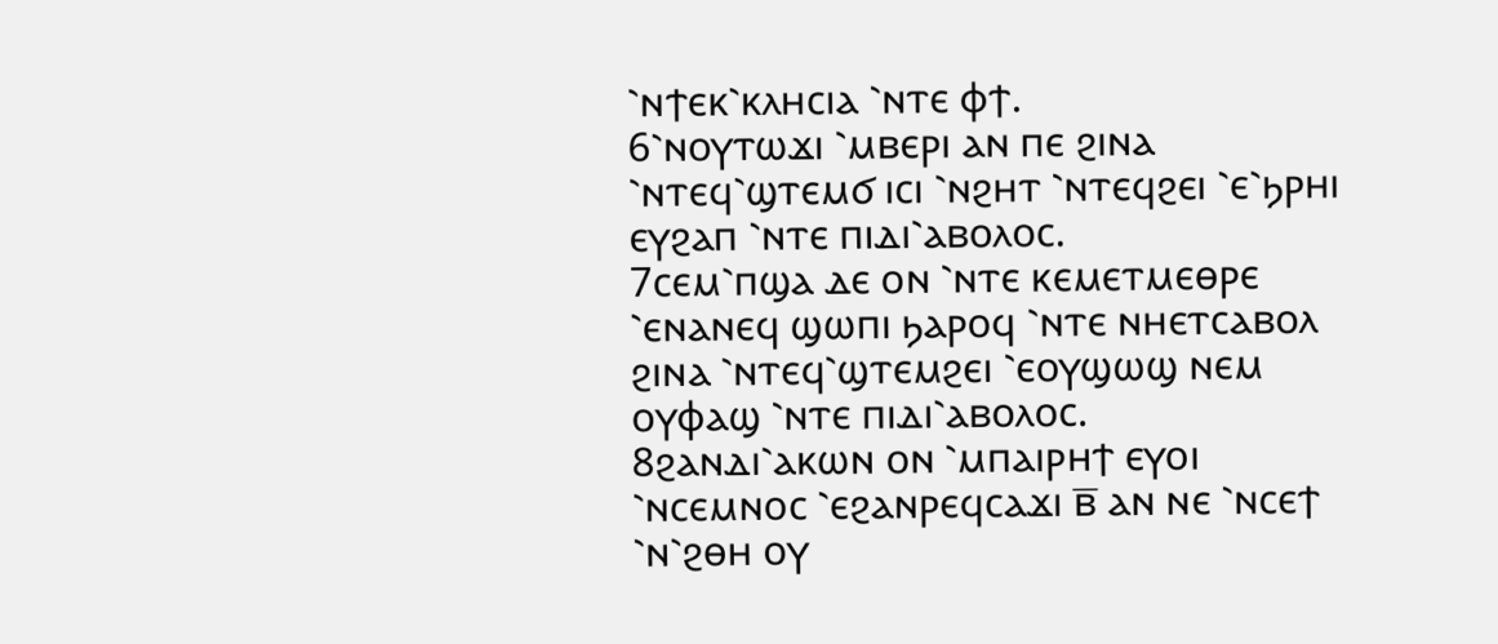⳿ⲛϯⲉⲕ⳿ⲕⲗⲏⲥⲓⲁ ⳿ⲛⲧⲉ ⲫϯ.
6⳿ⲛⲟⲩⲧⲱϫⲓ ⳿ⲙⲃⲉⲣⲓ ⲁⲛ ⲡⲉ ϩⲓⲛⲁ ⳿ⲛⲧⲉϥ⳿ϣⲧⲉⲙϭ ⲓⲥⲓ ⳿ⲛϩⲏⲧ ⳿ⲛⲧⲉϥϩⲉⲓ ⳿ⲉ⳿ϧⲣⲏⲓ ⲉⲩϩⲁⲡ ⳿ⲛⲧⲉ ⲡⲓⲇⲓ⳿ⲁⲃⲟⲗⲟⲥ.
7ⲥⲉⲙ⳿ⲡϣⲁ ⲇⲉ ⲟⲛ ⳿ⲛⲧⲉ ⲕⲉⲙⲉⲧⲙⲉⲑⲣⲉ ⳿ⲉⲛⲁⲛⲉϥ ϣⲱⲡⲓ ϧⲁⲣⲟϥ ⳿ⲛⲧⲉ ⲛⲏⲉⲧⲥⲁⲃⲟⲗ ϩⲓⲛⲁ ⳿ⲛⲧⲉϥ⳿ϣⲧⲉⲙϩⲉⲓ ⳿ⲉⲟⲩϣⲱϣ ⲛⲉⲙ ⲟⲩⲫⲁϣ ⳿ⲛⲧⲉ ⲡⲓⲇⲓ⳿ⲁⲃⲟⲗⲟⲥ.
8ϩⲁⲛⲇⲓ⳿ⲁⲕⲱⲛ ⲟⲛ ⳿ⲙⲡⲁⲓⲣⲏϯ ⲉⲩⲟⲓ ⳿ⲛⲥⲉⲙⲛⲟⲥ ⳿ⲉϩⲁⲛⲣⲉϥⲥⲁϫⲓ ⲃ̅ ⲁⲛ ⲛⲉ ⳿ⲛⲥⲉϯ ⳿ⲛ⳿ϩⲑⲏ ⲟⲩ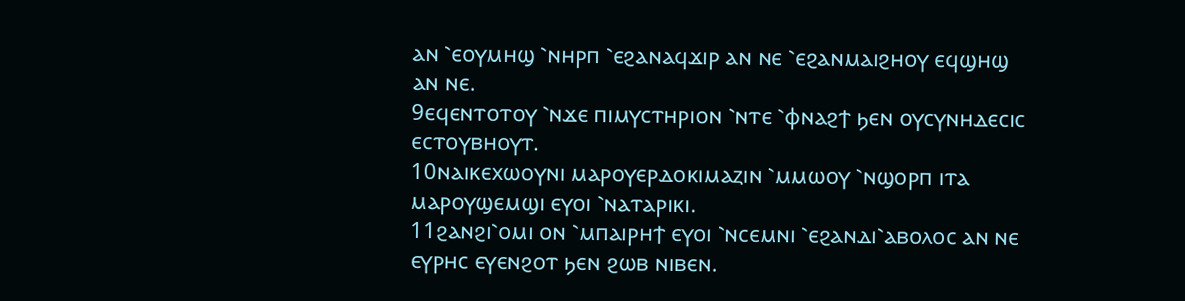ⲁⲛ ⳿ⲉⲟⲩⲙⲏϣ ⳿ⲛⲏⲣⲡ ⳿ⲉϩⲁⲛⲁϥϫⲓⲣ ⲁⲛ ⲛⲉ ⳿ⲉϩⲁⲛⲙⲁⲓϩⲏⲟⲩ ⲉϥϣⲏϣ ⲁⲛ ⲛⲉ.
9ⲉϥⲉⲛⲧⲟⲧⲟⲩ ⳿ⲛϫⲉ ⲡⲓⲙⲩⲥⲧⲏⲣⲓⲟⲛ ⳿ⲛⲧⲉ ⳿ⲫⲛⲁϩϯ ϧⲉⲛ ⲟⲩⲥⲩⲛⲏⲇⲉⲥⲓⲥ ⲉⲥⲧⲟⲩⲃⲏⲟⲩⲧ.
10ⲛⲁⲓⲕⲉⲭⲱⲟⲩⲛⲓ ⲙⲁⲣⲟⲩⲉⲣⲇⲟⲕⲓⲙⲁⲍⲓⲛ ⳿ⲙⲙⲱⲟⲩ ⳿ⲛϣⲟⲣⲡ ⲓⲧⲁ ⲙⲁⲣⲟⲩϣⲉⲙϣⲓ ⲉⲩⲟⲓ ⳿ⲛⲁⲧⲁⲣⲓⲕⲓ.
11ϩⲁⲛϩⲓ⳿ⲟⲙⲓ ⲟⲛ ⳿ⲙⲡⲁⲓⲣⲏϯ ⲉⲩⲟⲓ ⳿ⲛⲥⲉⲙⲛⲓ ⳿ⲉϩⲁⲛⲇⲓ⳿ⲁⲃⲟⲗⲟⲥ ⲁⲛ ⲛⲉ ⲉⲩⲣⲏⲥ ⲉⲩⲉⲛϩⲟⲧ ϧⲉⲛ ϩⲱⲃ ⲛⲓⲃⲉⲛ.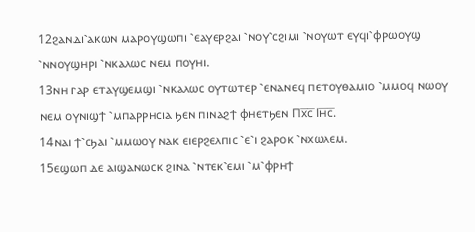12ϩⲁⲛⲇⲓ⳿ⲁⲕⲱⲛ ⲙⲁⲣⲟⲩϣⲱⲡⲓ ⳿ⲉⲁⲩⲉⲣϩⲁⲓ ⳿ⲛⲟⲩ⳿ⲥϩⲓⲙⲓ ⳿ⲛⲟⲩⲱⲧ ⲉⲩϥⲓ⳿ⲫⲣⲱⲟⲩϣ ⳿ⲛⲛⲟⲩϣⲏⲣⲓ ⳿ⲛⲕⲁⲗⲱⲥ ⲛⲉⲙ ⲡⲟⲩⲏⲓ.
13ⲛⲏ ⲅⲁⲣ ⲉⲧⲁⲩϣⲉⲙϣⲓ ⳿ⲛⲕⲁⲗⲱⲥ ⲟⲩⲧⲱⲧⲉⲣ ⳿ⲉⲛⲁⲛⲉϥ ⲡⲉⲧⲟⲩⲑⲁⲙⲓⲟ ⳿ⲙⲙⲟϥ ⲛⲱⲟⲩ ⲛⲉⲙ ⲟⲩⲛⲓϣϯ ⳿ⲙⲡⲁⲣⲣⲏⲥⲓⲁ ϧⲉⲛ ⲡⲓⲛⲁϩϯ ⲫⲏⲉⲧϧⲉⲛ Ⲡⲭ̅ⲥ̅ Ⲓⲏ̅ⲥ̅.
14ⲛⲁⲓ ϯ⳿ⲥϧⲁⲓ ⳿ⲙⲙⲱⲟⲩ ⲛⲁⲕ ⲉⲓⲉⲣϩⲉⲗⲡⲓⲥ ⳿ⲉ⳿ⲓ ϩⲁⲣⲟⲕ ⳿ⲛⲭⲱⲗⲉⲙ.
15ⲉϣⲱⲡ ⲇⲉ ⲁⲓϣⲁⲛⲱⲥⲕ ϩⲓⲛⲁ ⳿ⲛⲧⲉⲕ⳿ⲉⲙⲓ ⳿ⲙ⳿ⲫⲣⲏϯ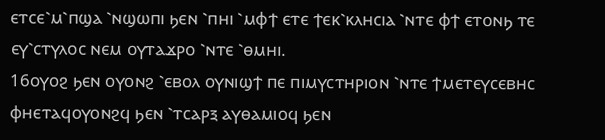ⲉⲧⲥⲉ⳿ⲙ⳿ⲡϣⲁ ⳿ⲛϣⲱⲡⲓ ϧⲉⲛ ⳿ⲡⲏⲓ ⳿ⲙⲫϯ ⲉⲧⲉ ϯⲉⲕ⳿ⲕⲗⲏⲥⲓⲁ ⳿ⲛⲧⲉ ⲫϯ ⲉⲧⲟⲛϧ ⲧⲉ ⲉⲩ⳿ⲥⲧⲩⲗⲟⲥ ⲛⲉⲙ ⲟⲩⲧⲁϫⲣⲟ ⳿ⲛⲧⲉ ⳿ⲑⲙⲏⲓ.
16ⲟⲩⲟϩ ϧⲉⲛ ⲟⲩⲟⲛϩ ⳿ⲉⲃⲟⲗ ⲟⲩⲛⲓϣϯ ⲡⲉ ⲡⲓⲙⲩⲥⲧⲏⲣⲓⲟⲛ ⳿ⲛⲧⲉ ϯⲙⲉⲧⲉⲩⲥⲉⲃⲏⲥ ⲫⲏⲉⲧⲁϥⲟⲩⲟⲛϩϥ ϧⲉⲛ ⳿ⲧⲥⲁⲣⲝ ⲁⲩⲑⲁⲙⲓⲟϥ ϧⲉⲛ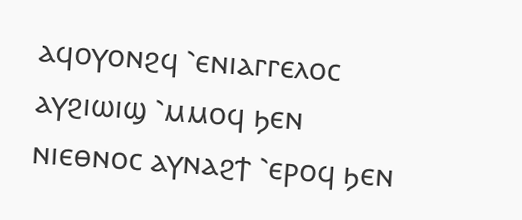ⲁϥⲟⲩⲟⲛϩϥ ⳿ⲉⲛⲓⲁⲅⲅⲉⲗⲟⲥ ⲁⲩϩⲓⲱⲓϣ ⳿ⲙⲙⲟϥ ϧⲉⲛ ⲛⲓⲉⲑⲛⲟⲥ ⲁⲩⲛⲁϩϯ ⳿ⲉⲣⲟϥ ϧⲉⲛ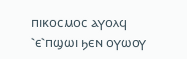ⲡⲓⲕⲟⲥⲙⲟⲥ ⲁⲩⲟⲗϥ ⳿ⲉ⳿ⲡϣⲱⲓ ϧⲉⲛ ⲟⲩⲱⲟⲩ